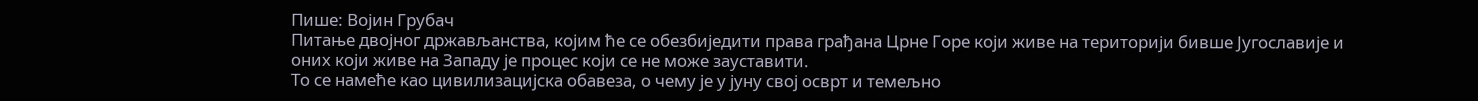Пише: Војин Грубач
Питање двојног држављанства, којим ће се обезбиједити права грађана Црне Горе који живе на територији бивше Југославије и оних који живе на Западу је процес који се не може зауставити.
То се намеће као цивилизацијска обавеза, о чему је у јуну свој осврт и темељно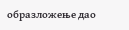образложење дао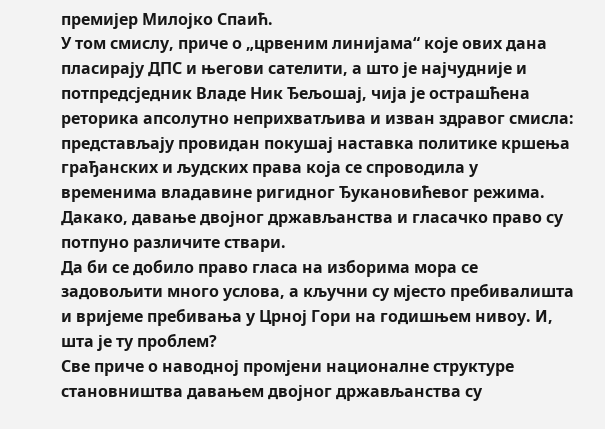премијер Милојко Спаић.
У том смислу, приче о „црвеним линијама“ које ових дана пласирају ДПС и његови сателити, а што је најчудније и потпредсједник Владе Ник Ђељошај, чија је острашћена реторика апсолутно неприхватљива и изван здравог смисла: представљају провидан покушај наставка политике кршења грађанских и људских права која се спроводила у временима владавине ригидног Ђукановићевог режима.
Дакако, давање двојног држављанства и гласачко право су потпуно различите ствари.
Да би се добило право гласа на изборима мора се задовољити много услова, а кључни су мјесто пребивалишта и вријеме пребивања у Црној Гори на годишњем нивоу. И, шта је ту проблем?
Све приче о наводној промјени националне структуре становништва давањем двојног држављанства су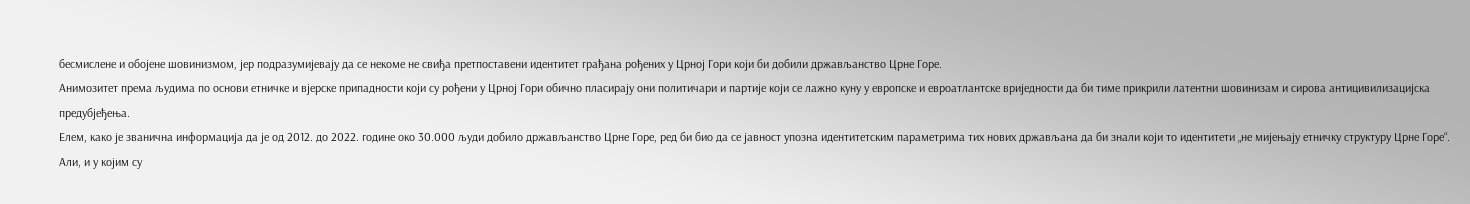бесмислене и обојене шовинизмом, јер подразумијевају да се некоме не свиђа претпоставени идентитет грађана рођених у Црној Гори који би добили држављанство Црне Горе.
Анимозитет према људима по основи етничке и вјерске припадности који су рођени у Црној Гори обично пласирају они политичари и партије који се лажно куну у европске и евроатлантске вриједности да би тиме прикрили латентни шовинизам и сирова антицивилизацијска предубјеђења.
Елем, како је званична информација да је од 2012. до 2022. године око 30.000 људи добило држављанство Црне Горе, ред би био да се јавност упозна идентитетским параметрима тих нових држављана да би знали који то идентитети „не мијењају етничку структуру Црне Горе“.
Али, и у којим су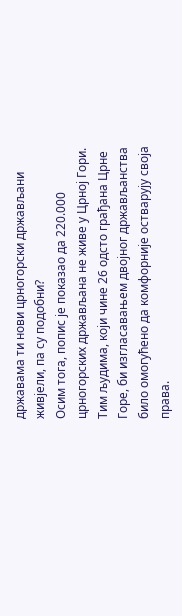државама ти нови црногорски држављани живјели, па су подобни?
Осим тога, попис је показао да 220.000 црногорских држављана не живе у Црној Гори.
Тим људима, који чине 26 одсто грађана Црне Горе, би изгласавањем двојног држављанства било омогућено да комфорније остварују своја права.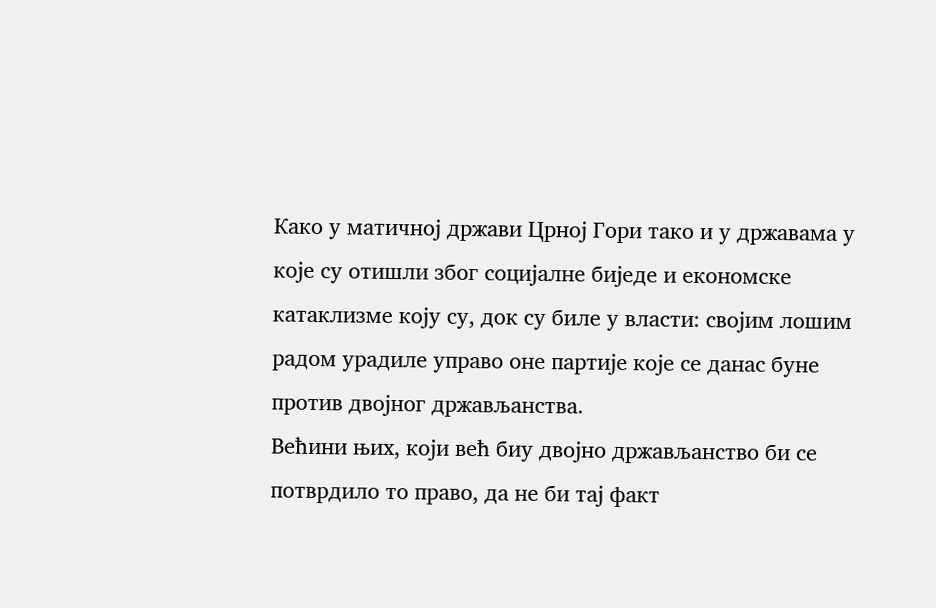Како у матичној држави Црној Гори тако и у државама у које су отишли због социјалне биједе и економске катаклизме коју су, док су биле у власти: својим лошим радом урадиле управо оне партије које се данас буне против двојног држављанства.
Већини њих, који већ биу двојно држављанство би се потврдило то право, да не би тај факт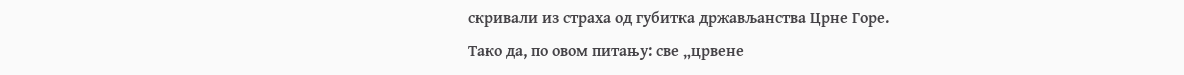скривали из страха од губитка држављанства Црне Горе.
Тако да, по овом питању: све „црвене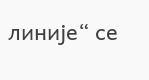линије“ се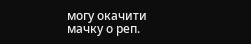могу окачити мачку о реп.